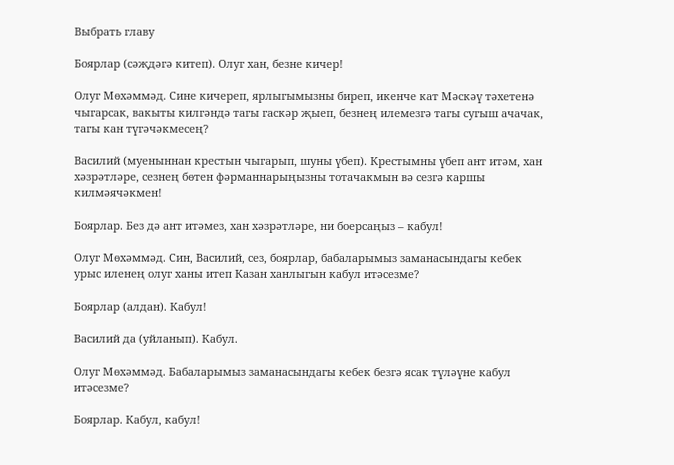Выбрать главу

Боярлар (сәҗдәгә китеп). Олуг хан, безне кичер!

Олуг Мөхәммәд. Сине кичереп, ярлыгымызны биреп, икенче кат Мәскәү тәхетенә чыгарсак, вакыты килгәндә тагы гаскәр җыеп, безнең илемезгә тагы сугыш ачачак, тагы кан түгәчәкмесең?

Василий (муеныннан крестын чыгарып, шуны үбеп). Крестымны үбеп ант итәм, хан хәзрәтләре, сезнең бөтен фәрманнарыңызны тотачакмын вә сезгә каршы килмәячәкмен!

Боярлар. Без дә ант итәмез, хан хәзрәтләре, ни боерсаңыз – кабул!

Олуг Мөхәммәд. Син, Василий, сез, боярлар, бабаларымыз заманасындагы кебек урыс иленең олуг ханы итеп Казан ханлыгын кабул итәсезме?

Боярлар (алдан). Кабул!

Василий да (уйланып). Кабул.

Олуг Мөхәммәд. Бабаларымыз заманасындагы кебек безгә ясак түләүне кабул итәсезме?

Боярлар. Кабул, кабул!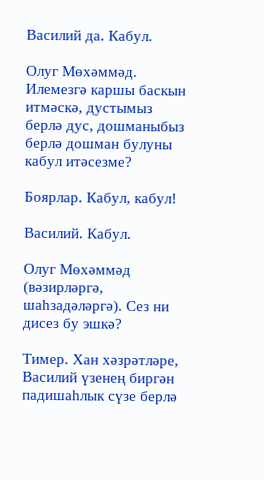Василий да. Кабул.

Олуг Мөхәммәд. Илемезгә каршы баскын итмәскә, дустымыз берлә дус, дошманыбыз берлә дошман булуны кабул итәсезме?

Боярлар. Кабул, кабул!

Василий. Кабул.

Олуг Мөхәммәд (вәзирләргә, шаһзадәләргә). Сез ни дисез бу эшкә?

Тимер. Хан хәзрәтләре, Василий үзенең биргән падишаһлык сүзе берлә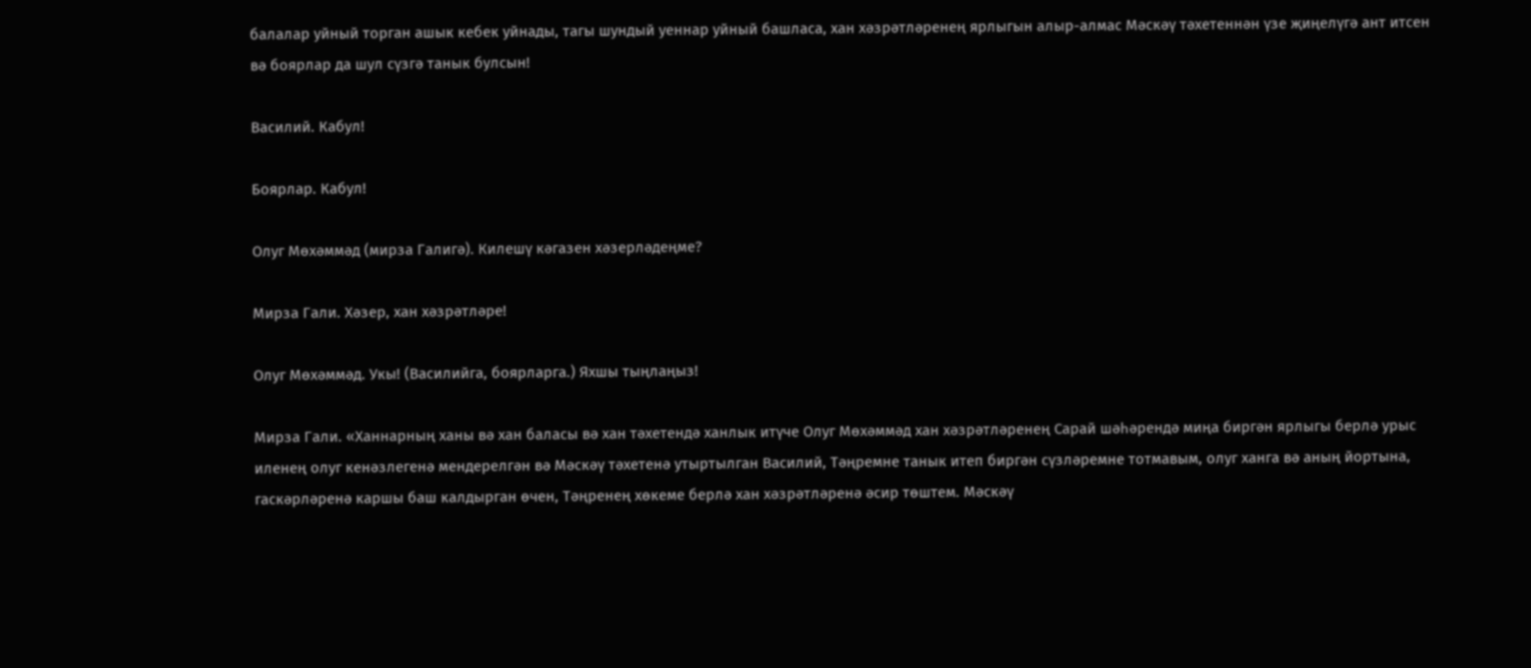балалар уйный торган ашык кебек уйнады, тагы шундый уеннар уйный башласа, хан хәзрәтләренең ярлыгын алыр-алмас Мәскәү тәхетеннән үзе җиңелүгә ант итсен вә боярлар да шул сүзгә танык булсын!

Василий. Кабул!

Боярлар. Кабул!

Олуг Мөхәммәд (мирза Галигә). Килешү кәгазен хәзерләдеңме?

Мирза Гали. Хәзер, хан хәзрәтләре!

Олуг Мөхәммәд. Укы! (Василийга, боярларга.) Яхшы тыңлаңыз!

Мирза Гали. «Ханнарның ханы вә хан баласы вә хан тәхетендә ханлык итүче Олуг Мөхәммәд хан хәзрәтләренең Сарай шәһәрендә миңа биргән ярлыгы берлә урыс иленең олуг кенәзлегенә мендерелгән вә Мәскәү тәхетенә утыртылган Василий, Тәңремне танык итеп биргән сүзләремне тотмавым, олуг ханга вә аның йортына, гаскәрләренә каршы баш калдырган өчен, Тәңренең хөкеме берлә хан хәзрәтләренә әсир төштем. Мәскәү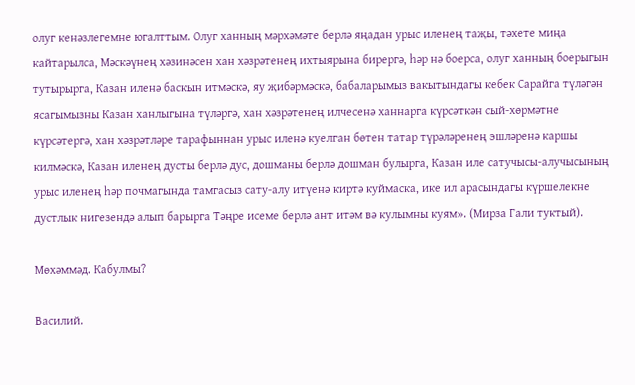олуг кенәзлегемне югалттым. Олуг ханның мәрхәмәте берлә яңадан урыс иленең таҗы, тәхете миңа кайтарылса, Мәскәүнең хәзинәсен хан хәзрәтенең ихтыярына бирергә, һәр нә боерса, олуг ханның боерыгын тутырырга, Казан иленә баскын итмәскә, яу җибәрмәскә, бабаларымыз вакытындагы кебек Сарайга түләгән ясагымызны Казан ханлыгына түләргә, хан хәзрәтенең илчесенә ханнарга күрсәткән сый-хөрмәтне күрсәтергә, хан хәзрәтләре тарафыннан урыс иленә куелган бөтен татар түрәләренең эшләренә каршы килмәскә, Казан иленең дусты берлә дус, дошманы берлә дошман булырга, Казан иле сатучысы-алучысының урыс иленең һәр почмагында тамгасыз сату-алу итүенә киртә куймаска, ике ил арасындагы күршелекне дустлык нигезендә алып барырга Тәңре исеме берлә ант итәм вә кулымны куям». (Мирза Гали туктый).

Мөхәммәд. Кабулмы?

Василий.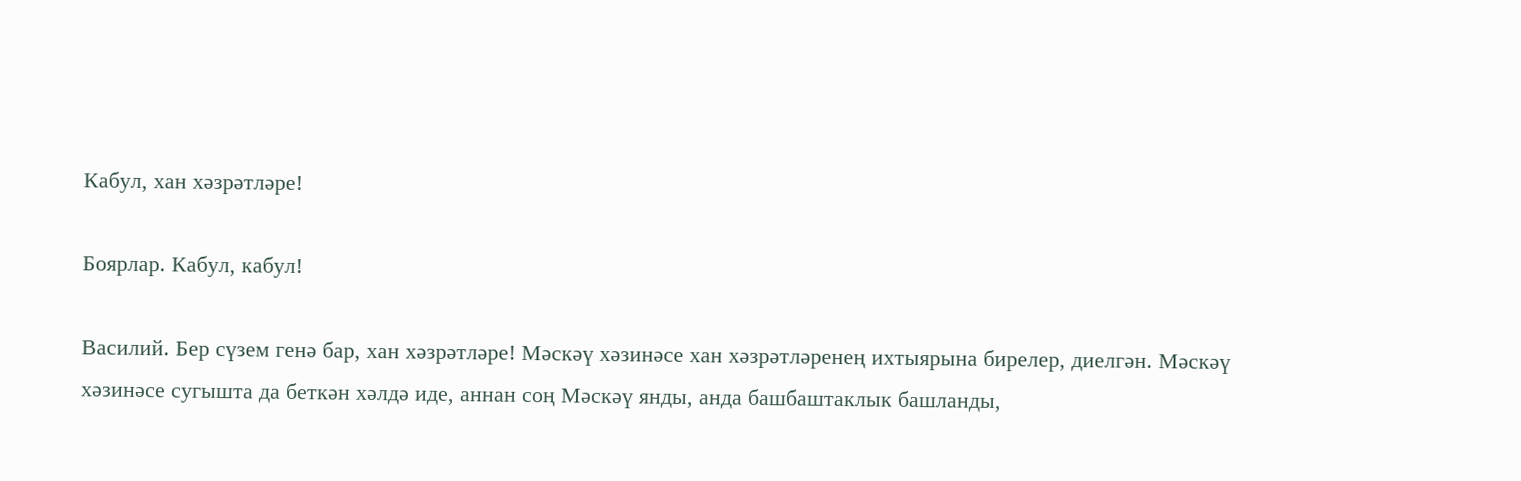Кабул, хан хәзрәтләре!

Боярлар. Кабул, кабул!

Василий. Бер сүзем генә бар, хан хәзрәтләре! Мәскәү хәзинәсе хан хәзрәтләренең ихтыярына бирелер, диелгән. Мәскәү хәзинәсе сугышта да беткән хәлдә иде, аннан соң Мәскәү янды, анда башбаштаклык башланды,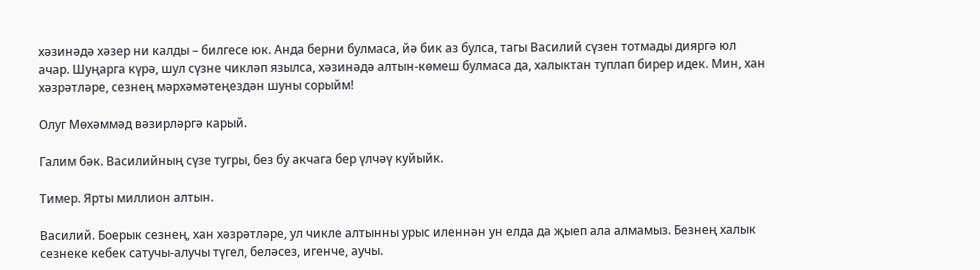хәзинәдә хәзер ни калды – билгесе юк. Анда берни булмаса, йә бик аз булса, тагы Василий сүзен тотмады дияргә юл ачар. Шуңарга күрә, шул сүзне чикләп язылса, хәзинәдә алтын-көмеш булмаса да, халыктан туплап бирер идек. Мин, хан хәзрәтләре, сезнең мәрхәмәтеңездән шуны сорыйм!

Олуг Мөхәммәд вәзирләргә карый.

Галим бәк. Василийның сүзе тугры, без бу акчага бер үлчәү куйыйк.

Тимер. Ярты миллион алтын.

Василий. Боерык сезнең, хан хәзрәтләре, ул чикле алтынны урыс иленнән ун елда да җыеп ала алмамыз. Безнең халык сезнеке кебек сатучы-алучы түгел, беләсез, игенче, аучы.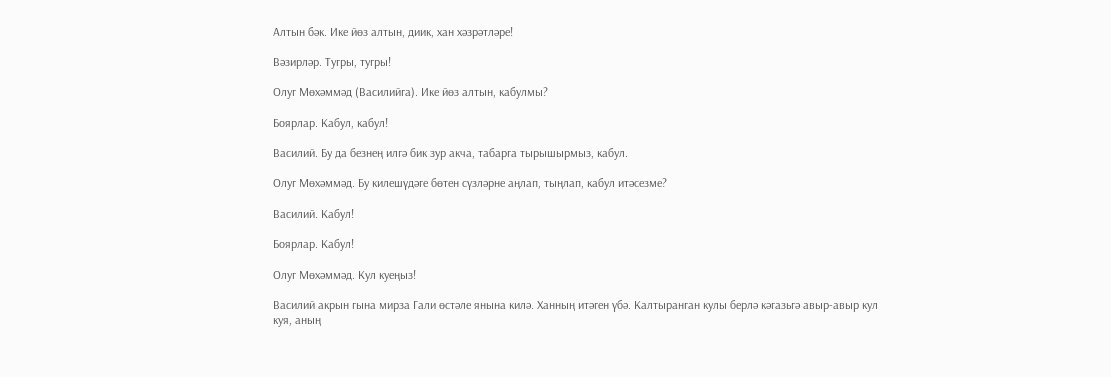Алтын бәк. Ике йөз алтын, диик, хан хәзрәтләре!

Вәзирләр. Тугры, тугры!

Олуг Мөхәммәд (Василийга). Ике йөз алтын, кабулмы?

Боярлар. Кабул, кабул!

Василий. Бу да безнең илгә бик зур акча, табарга тырышырмыз, кабул.

Олуг Мөхәммәд. Бу килешүдәге бөтен сүзләрне аңлап, тыңлап, кабул итәсезме?

Василий. Кабул!

Боярлар. Кабул!

Олуг Мөхәммәд. Кул куеңыз!

Василий акрын гына мирза Гали өстәле янына килә. Ханның итәген үбә. Калтыранган кулы берлә кәгазьгә авыр-авыр кул куя, аның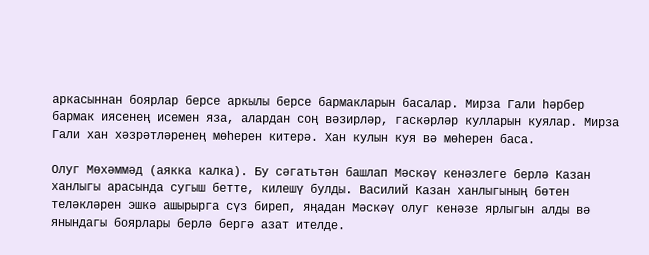аркасыннан боярлар берсе аркылы берсе бармакларын басалар. Мирза Гали һәрбер бармак иясенең исемен яза, алардан соң вәзирләр, гаскәрләр кулларын куялар. Мирза Гали хан хәзрәтләренең мөһерен китерә. Хан кулын куя вә мөһерен баса.

Олуг Мөхәммәд (аякка калка). Бу сәгатьтән башлап Мәскәү кенәзлеге берлә Казан ханлыгы арасында сугыш бетте, килешү булды. Василий Казан ханлыгының бөтен теләкләрен эшкә ашырырга сүз биреп, яңадан Мәскәү олуг кенәзе ярлыгын алды вә янындагы боярлары берлә бергә азат ителде.